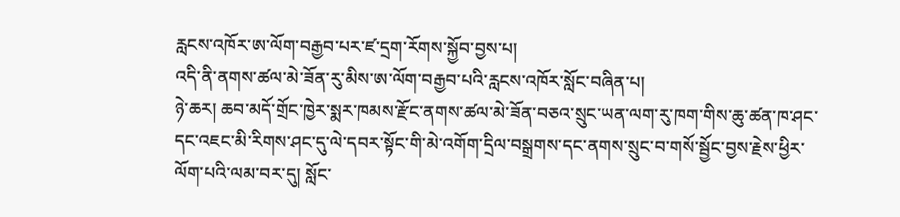རླངས་འཁོར་ཨ་ལོག་བརྒྱབ་པར་ཛ་དྲག་རོགས་སྐྱོབ་བྱས་པ།
འདི་ནི་ནགས་ཚལ་མེ་ཟོན་རུ་མིས་ཨ་ལོག་བརྒྱབ་པའི་རླངས་འཁོར་སློང་བཞིན་པ།
ཉེ་ཆར། ཆབ་མདོ་གྲོང་ཁྱེར་སྨར་ཁམས་རྫོང་ནགས་ཚལ་མེ་ཟོན་བཅའ་སྲུང་ཡན་ལག་རུ་ཁག་གིས་ཆུ་ཚན་ཁ་ཤང་དང་འཇང་མི་རིགས་ཤང་དུ་ལེ་དབར་སྟོང་གི་མེ་འགོག་དྲིལ་བསྒྲགས་དང་ནགས་སྲུང་བ་གསོ་སྦྱོང་བྱས་རྗེས་ཕྱིར་ལོག་པའི་ལམ་བར་དུ། སློང་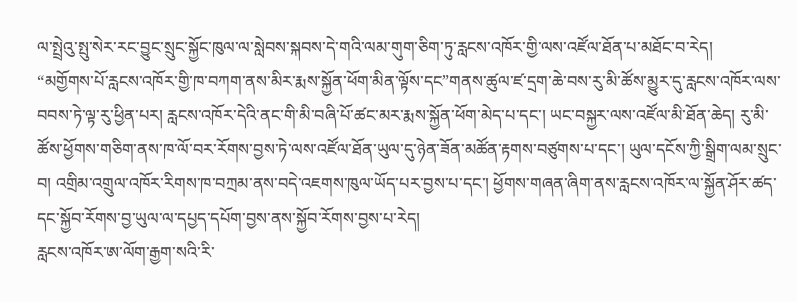ལ་སྤྲེའུ་སྤུ་སེར་རང་བྱུང་སྲུང་སྐྱོང་ཁུལ་ལ་སླེབས་སྐབས་དེ་གའི་ལམ་གུག་ཅིག་ཏུ་རླངས་འཁོར་གྱི་ལས་འཛོལ་ཐོན་པ་མཐོང་བ་རེད།
“མགྱོགས་པོ་རླངས་འཁོར་གྱི་ཁ་བཀག་ནས་མིར་རྨས་སྐྱོན་ཕོག་མིན་ལྟོས་དང”གནས་ཚུལ་ཛ་དྲག་ཆེ་བས་རུ་མི་ཚོས་མྱུར་དུ་རླངས་འཁོར་ལས་བབས་ཏེ་ལྟ་རུ་ཕྱིན་པར། རླངས་འཁོར་དེའི་ནང་གི་མི་བཞི་པོ་ཚང་མར་རྨས་སྐྱོན་ཕོག་མེད་པ་དང་། ཡང་བསྐྱར་ལས་འཛོལ་མི་ཐོན་ཆེད། རུ་མི་ཚོས་ཕྱོགས་གཅིག་ནས་ཁ་ལོ་བར་རོགས་བྱས་ཏེ་ལས་འཛོལ་ཐོན་ཡུལ་དུ་ཉེན་ཟོན་མཚོན་རྟགས་བཙུགས་པ་དང་། ཡུལ་དངོས་ཀྱི་སྒྲིག་ལམ་སྲུང་བ། འགྲིམ་འགྲུལ་འཁོར་རིགས་ཁ་བཀྲམ་ནས་བདེ་འཇགས་ཁུལ་ཡོད་པར་བྱས་པ་དང་། ཕྱོགས་གཞན་ཞིག་ནས་རླངས་འཁོར་ལ་སྐྱོན་ཤོར་ཚད་དང་སྐྱོབ་རོགས་བྱ་ཡུལ་ལ་དཔྱད་དཔོག་བྱས་ནས་སྐྱོབ་རོགས་བྱས་པ་རེད།
རླངས་འཁོར་ཨ་ལོག་རྒྱག་སའི་རི་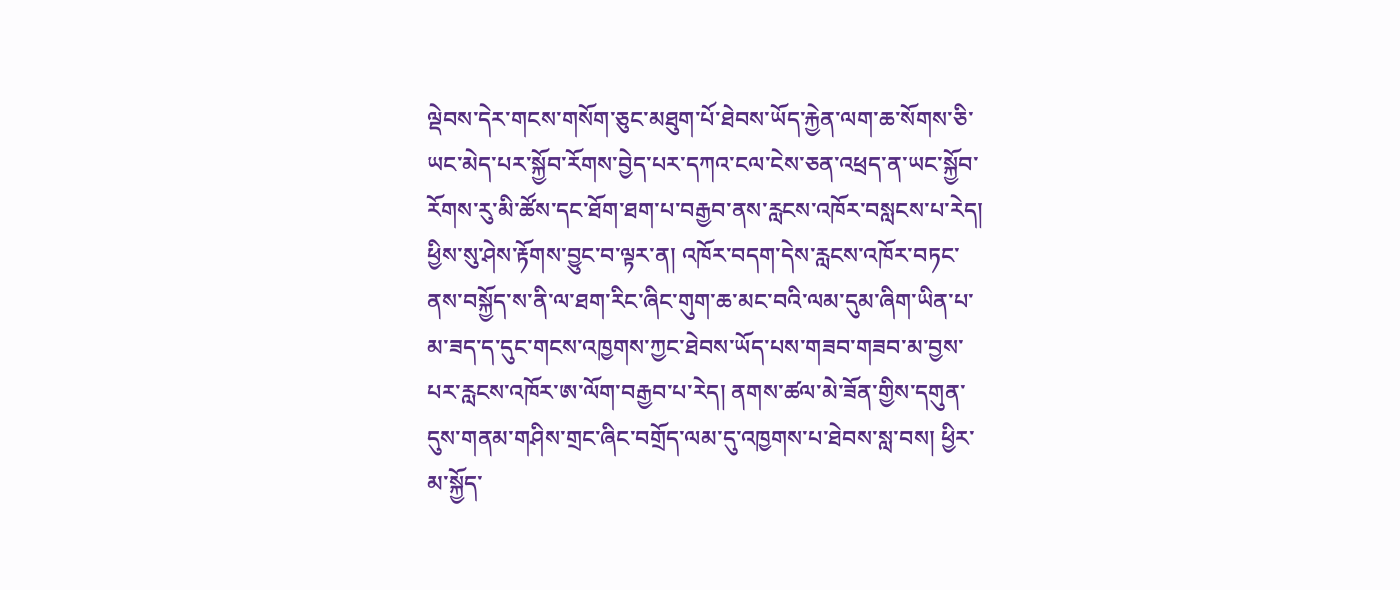ལྡེབས་དེར་གངས་གསོག་ཅུང་མཐུག་པོ་ཐེབས་ཡོད་རྐྱེན་ལག་ཆ་སོགས་ཅི་ཡང་མེད་པར་སྐྱོབ་རོགས་བྱེད་པར་དཀའ་ངལ་ངེས་ཅན་འཕྲད་ན་ཡང་སྐྱོབ་རོགས་རུ་མི་ཚོས་དང་ཐོག་ཐག་པ་བརྒྱབ་ནས་རླངས་འཁོར་བསླངས་པ་རེད།
ཕྱིས་སུ་ཤེས་རྟོགས་བྱུང་བ་ལྟར་ན། འཁོར་བདག་དེས་རླངས་འཁོར་བཏང་ནས་བསྐྱོད་ས་ནི་ལ་ཐག་རིང་ཞིང་གུག་ཆ་མང་བའི་ལམ་དུམ་ཞིག་ཡིན་པ་མ་ཟད་ད་དུང་གངས་འཁྱགས་ཀྱང་ཐེབས་ཡོད་པས་གཟབ་གཟབ་མ་བྱས་པར་རླངས་འཁོར་ཨ་ལོག་བརྒྱབ་པ་རེད། ནགས་ཚལ་མེ་ཟོན་གྱིས་དགུན་དུས་གནམ་གཤིས་གྲང་ཞིང་བགྲོད་ལམ་དུ་འཁྱགས་པ་ཐེབས་སླ་བས། ཕྱིར་མ་སྐྱོད་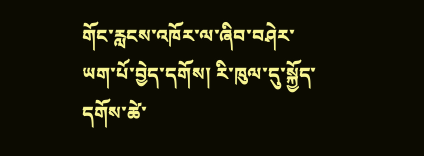གོང་རླངས་འཁོར་ལ་ཞིབ་བཤེར་ཡག་པོ་བྱེད་དགོས། རི་ཁུལ་དུ་སྐྱོད་དགོས་ཚེ་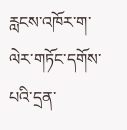རླངས་འཁོར་ག་ལེར་གཏོང་དགོས་པའི་དྲན་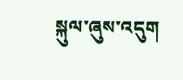སྐུལ་ཞུས་འདུག